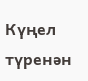Күңел түренән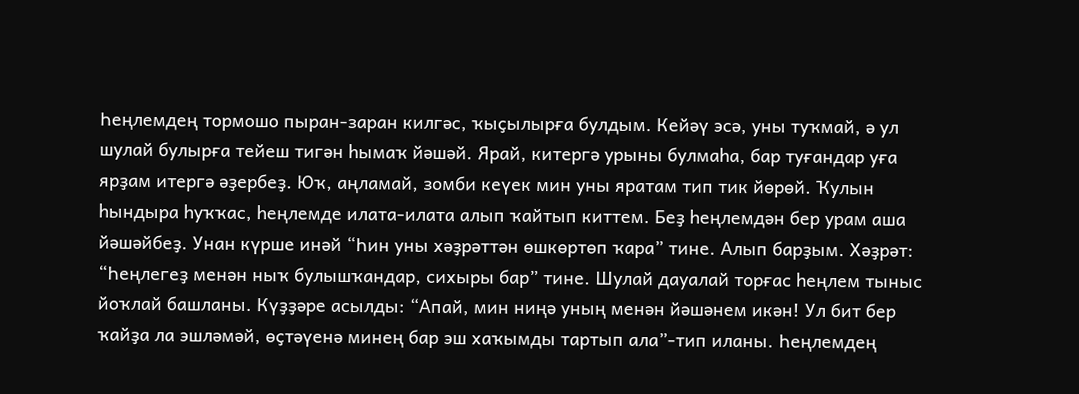Һеңлемдең тормошо пыран-заран килгәс, ҡыҫылырға булдым. Кейәү эсә, уны туҡмай, ә ул шулай булырға тейеш тигән һымаҡ йәшәй. Ярай, китергә урыны булмаһа, бар туғандар уға ярҙам итергә әҙербеҙ. Юҡ, аңламай, зомби кеүек мин уны яратам тип тик йөрөй. Ҡулын һындыра һуҡҡас, һеңлемде илата-илата алып ҡайтып киттем. Беҙ һеңлемдән бер урам аша йәшәйбеҙ. Унан күрше инәй “Һин уны хәҙрәттән өшкөртөп ҡара” тине. Алып барҙым. Хәҙрәт: “Һеңлегеҙ менән ныҡ булышҡандар, сихыры бар” тине. Шулай дауалай торғас һеңлем тыныс йоҡлай башланы. Күҙҙәре асылды: “Апай, мин ниңә уның менән йәшәнем икән! Ул бит бер ҡайҙа ла эшләмәй, өҫтәүенә минең бар эш хаҡымды тартып ала”-тип иланы. Һеңлемдең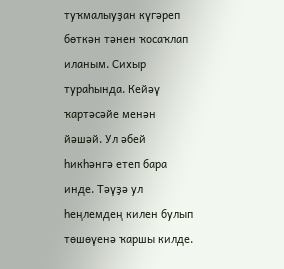туҡмалыуҙан күгәреп бөткән тәнен ҡосаҡлап иланым. Сихыр тураһында. Кейәү ҡартәсәйе менән йәшәй. Ул әбей һикһәнгә етеп бара инде. Тәүҙә ул һеңлемдең килен булып төшөүенә ҡаршы килде.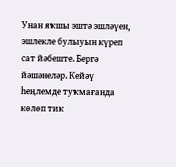Унан яҡшы эштә эшләүен, эшлекле булыуын күреп сат йәбеште. Бергә йәшәнеләр. Кейәү һеңлемде туҡмағанда көлөп тик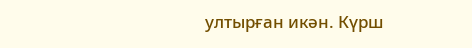ултырған икән. Күрш